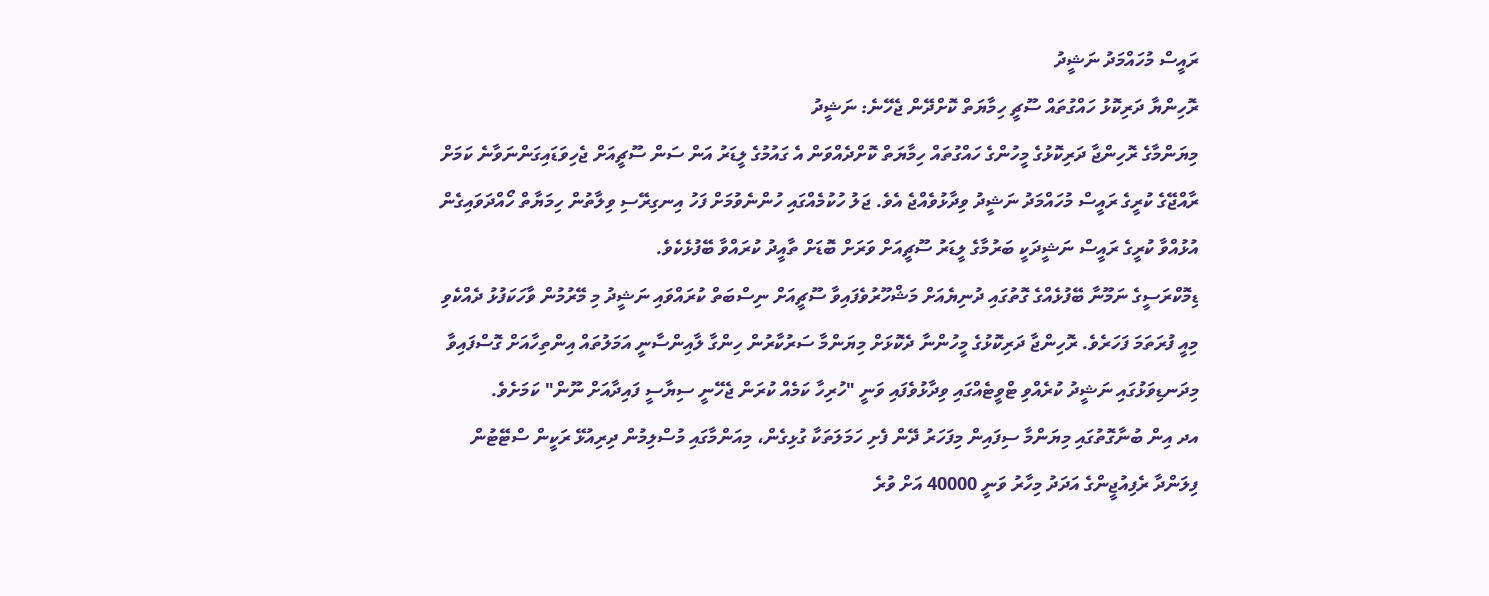ރައީސް މުހައްމަދު ނަޝީދު
ރޮހިންޔާ ދަރިކޮޅު ހައްގުތައް ސޫޗީ ހިމާޔަތް ކޮށްދޭން ޖެހޭނެ: ނަޝީދު
މިޔަންމާގެ ރޮހިންޖާ ދަރިކޮޅުގެ މީހުންގެ ހައްގުތައް ހިމާޔަތް ކޮށްދެއްވަން އެ ގައުމުގެ ލީޑަރު އަން ސަން ސޫޗީއަށް ޖެހިވަޑައިގަންނަވާނެ ކަމަށް ރާއްޖޭގެ ކުރީގެ ރައީސް މުހައްމަދު ނަޝީދު ވިދާޅުވެއްޖެ އެވެ. ޖަލު ހުކުމެއްގައި ހުންނެވުމަށް ފަހު އިނގިރޭސި ވިލާތުން ހިމަޔާތް ހޯއްދަވައިގެން އުޅުއްވާ ކުރީގެ ރައީސް ނަޝީދަކީ ބަރުމާގެ ލީޑަރު ސޫޗީއަށް ވަރަށް ބޮޑަށް ތާއީދު ކުރައްވާ ބޭފުޅެކެވެ.
ޑިމޮކްރަސީގެ ނަމޫނާ ބޭފުޅެއްގެ ގޮތުގައި ދުނިޔެއަށް މަޝްހޫރުވެފައިވާ ސޫޗީއަށް ނިސްބަތް ކުރައްވައި ނަޝީދު މި މޭރުމުން ވާހަކަފުޅު ދެއްކެވި މިއީ ފުރަތަމަ ފަހަރެވެ. ރޮހިންޖާ ދަރިކޮޅުގެ މީހުންނާ ދެކޮޅަށް މިޔަންމާ ސަރުކާރުން ހިންގާ ލާއިންސާނީ އަމަލުތައް އިންތިހާއަށް ގޮސްފައިވާ މިދަނޑިވަޅުގައި ނަޝީދު ކުރެއްވި ޓްވީޓެއްގައި ވިދާޅުވެފައި ވަނީ "ހުރިހާ ކަމެއް ކުރަން ޖެހޭނީ ސިޔާސީ ފައިދާއަށް ނޫން" ކަމަށެވެ.
އދ އިން ބުނާގޮތުގައި މިޔަންމާ ސިފައިން މިފަހަރު ދޭން ފެށި ހަމަލަތަކާ ގުޅިގެން، މިއަންމާގައި މުސްލިމުން ދިރިއުޅޭ ރަކީން ސްޓޭޓުން ފިލަންދާ ރެފިއުޖީންގެ އަދަދު މިހާރު ވަނީ 40000 އަށް ވުރެ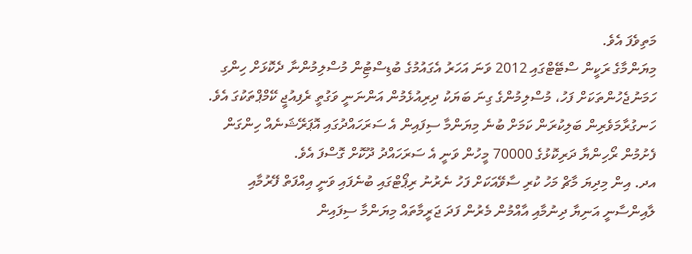މަތިވެފަ އެވެ.
މިޔަންމާގެ ރަކީން ސްޓޭޓްގައި 2012 ވަނަ އަހަރު އެގައުމުގެ ބުޑިސްޓުިން މުސްލިމުންނާ ދެކޮޅަށް ހިންގި ހަމަނުޖެހުންތަކަށް ފަހު، މުސްލިމުންގެ ގިނަ ބަޔަކު ދިރިއުޅެމުން އަންނަނީ ވަގުތީ ރެފިއުޖީ ކޭމްޕްތަކުގަ އެވެ. ހަނގުރާމަވެރިން ބަލިކުރަން ކަމަށް ބުނެ މިޔަންމާ ސިފައިން އެ ސަރަހައްދުގައި އޮޕަރޭޝަނެއް ހިންގަން ފެށުމުން ރޯހިންޔާ ދަރިކޮޅުގެ 70000 މީހުން ވަނީ އެ ސަރަހައްދު ދޫކޮށް ގޮސްފަ އެވެ.
އދ. އިން މިދިޔަ މާޗް މަހު ކުރި ސާވޭއަކަށް ފަހު ނެރުނު ރިޕޯޓްގައި ބުނެފައި ވަނީ އިއްފަތް ފޭރުމާއި ލާއިންސާނީ އަނިޔާ ދިނުމާއި އާއްމުން މެރުން ފަދަ ޖަރީމާތައް މިޔަންމާ ސިފައިން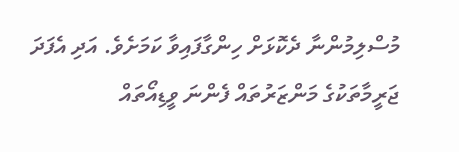މުސްލިމުންނާ ދެކޮޅަށް ހިންގާފައިވާ ކަމަށެވެ. އަދި އެފަދަ ޖަރީމާތަކުގެ މަންޒަރުތައް ފެންނަ ވީޑިއޯތައް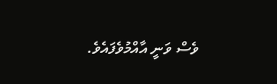ވެސް ވަނީ އާއްމުވެފައެވެ.